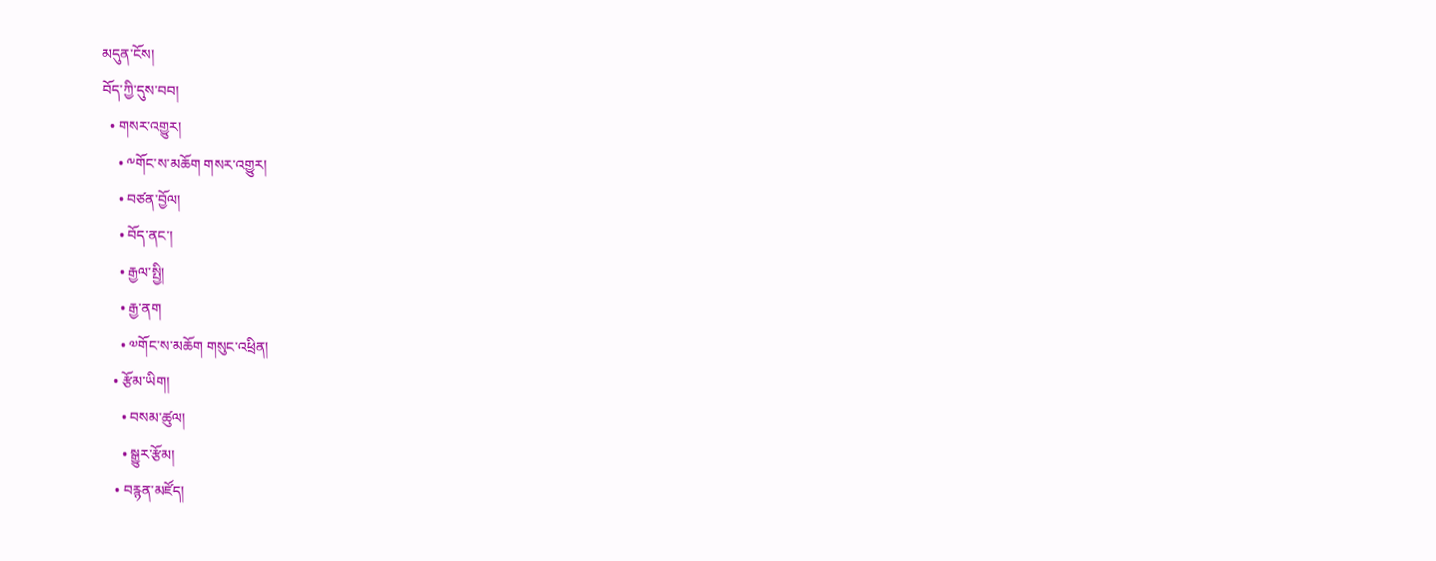མདུན་ངོས།
བོད་ཀྱི་དུས་བབ།
  • གསར་འགྱུར།
    • ༸གོང་ས་མཆོག གསར་འགྱུར།
    • བཙན་བྱོལ།
    • བོད་ནང་།
    • རྒྱལ་སྤྱི།
    • རྒྱ་ནག
    • ༧གོང་ས་མཆོག གསུང་འཕྲིན།
  • རྩོམ་ཡིག།
    • བསམ་ཚུལ།
    • སྒྱུར་རྩོམ།
  • བརྙན་མཛོད།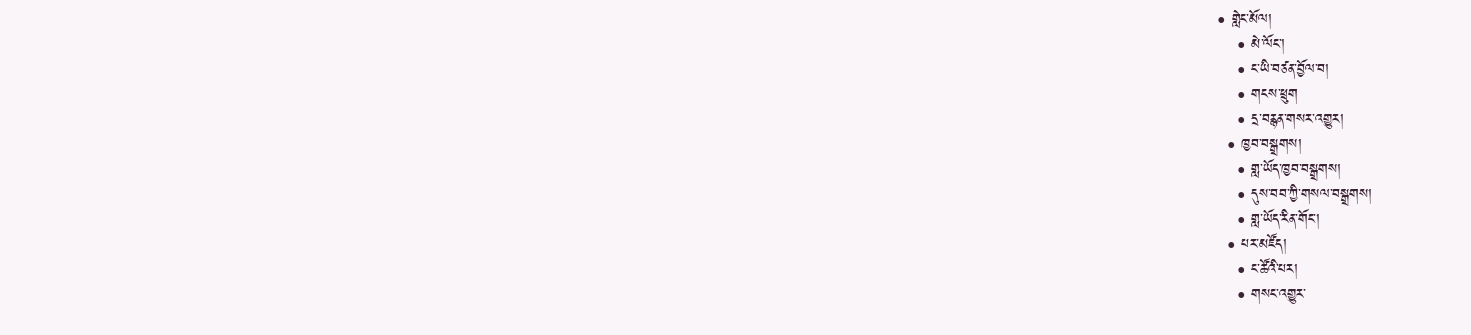• གླེང་མོལ།
    • མེ་ལོང་།
    • ང་ཡི་བཙན་བྱོལ་བ།
    • གངས་ཕྲུག
    • དྲ་བརྙན་གསར་འགྱུར།
  • ཁྱབ་བསྒྲགས།
    • གླ་ཡོད་ཁྱབ་བསྒྲགས།
    • དུས་བབ་ཀྱི་གསལ་བསྒྲགས།
    • གླ་ཡོད་རིན་གོང་།
  • པར་མཛོད།
    • ང་ཚོའི་པར།
    • གསང་འགྱུར་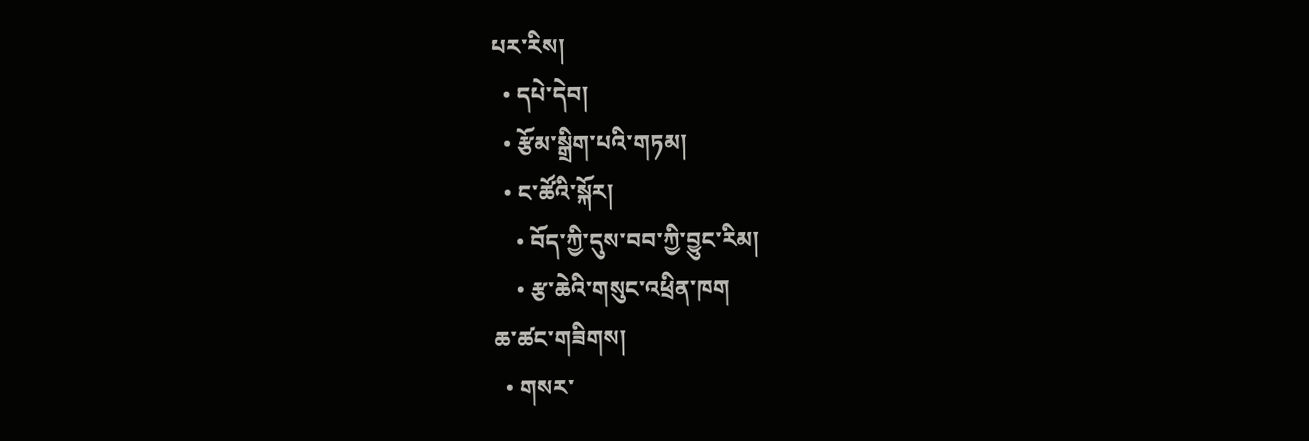པར་རིས།
  • དཔེ་དེབ།
  • རྩོམ་སྒྲིག་པའི་གཏམ།
  • ང་ཚོའི་སྐོར།
    • བོད་ཀྱི་དུས་བབ་ཀྱི་བྱུང་རིམ།
    • རྩ་ཆེའི་གསུང་འཕྲིན་ཁག
ཆ་ཚང་གཟིགས།
  • གསར་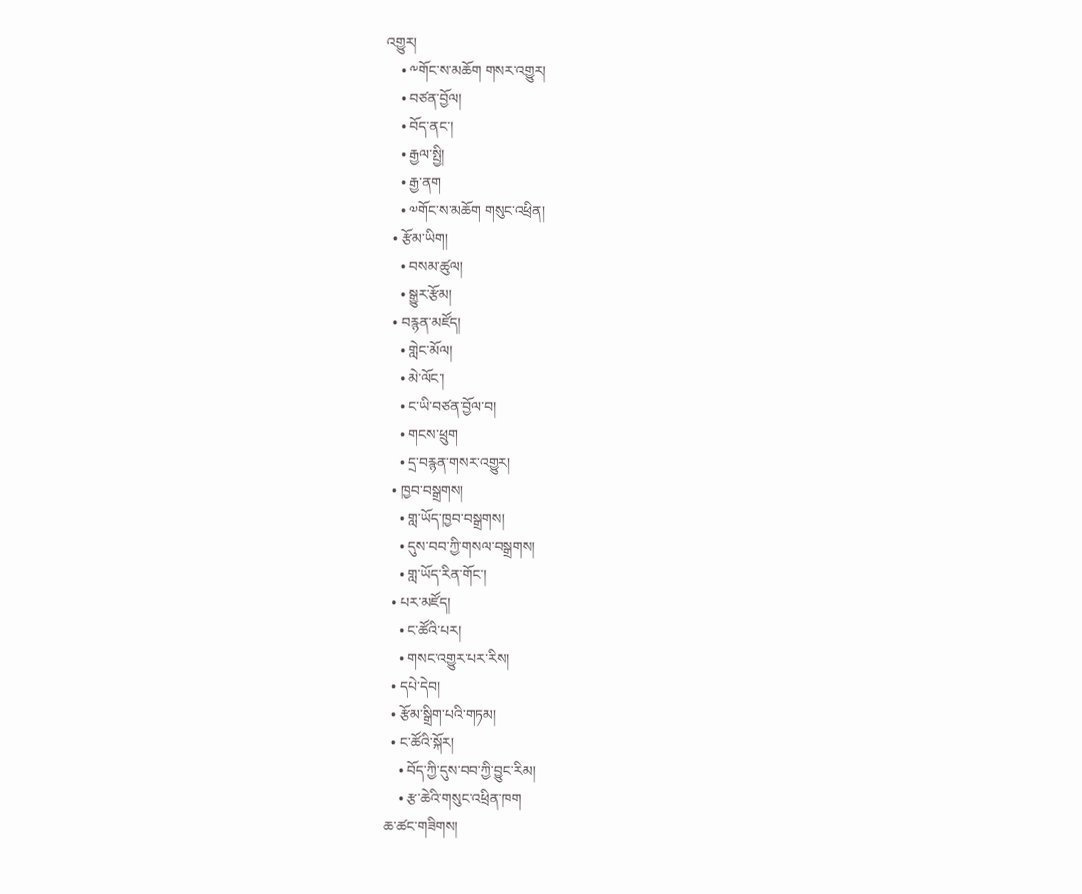འགྱུར།
    • ༸གོང་ས་མཆོག གསར་འགྱུར།
    • བཙན་བྱོལ།
    • བོད་ནང་།
    • རྒྱལ་སྤྱི།
    • རྒྱ་ནག
    • ༧གོང་ས་མཆོག གསུང་འཕྲིན།
  • རྩོམ་ཡིག།
    • བསམ་ཚུལ།
    • སྒྱུར་རྩོམ།
  • བརྙན་མཛོད།
    • གླེང་མོལ།
    • མེ་ལོང་།
    • ང་ཡི་བཙན་བྱོལ་བ།
    • གངས་ཕྲུག
    • དྲ་བརྙན་གསར་འགྱུར།
  • ཁྱབ་བསྒྲགས།
    • གླ་ཡོད་ཁྱབ་བསྒྲགས།
    • དུས་བབ་ཀྱི་གསལ་བསྒྲགས།
    • གླ་ཡོད་རིན་གོང་།
  • པར་མཛོད།
    • ང་ཚོའི་པར།
    • གསང་འགྱུར་པར་རིས།
  • དཔེ་དེབ།
  • རྩོམ་སྒྲིག་པའི་གཏམ།
  • ང་ཚོའི་སྐོར།
    • བོད་ཀྱི་དུས་བབ་ཀྱི་བྱུང་རིམ།
    • རྩ་ཆེའི་གསུང་འཕྲིན་ཁག
ཆ་ཚང་གཟིགས།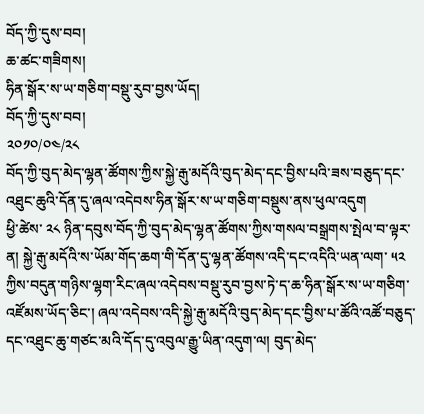བོད་ཀྱི་དུས་བབ།
ཆ་ཚང་གཟིགས།
ཧིན་སྒོར་ས་ཡ་གཅིག་བསྡུ་རུབ་བྱས་ཡོད།
བོད་ཀྱི་དུས་བབ།
༢༠༡༠/༠༤/༢༨
བོད་ཀྱི་བུད་མེད་ལྷན་ཚོགས་ཀྱིས་སྐྱེ་རྒུ་མདོའི་བུད་མེད་དང་བྱིས་པའི་ཟས་བཅུད་དང་འཐུང་ཆུའི་དོན་དུ་ཞལ་འདེབས་ཧིན་སྒོར་ས་ཡ་གཅིག་བསྡུས་ནས་ཕུལ་འདུག
ཕྱི་ཚེས་ ༢༨ ཉིན་དབུས་བོད་ཀྱི་བུད་མེད་ལྷན་ཚོགས་ཀྱིས་གསལ་བསྒྲགས་སྤེལ་བ་ལྟར་ན། སྐྱེ་རྒུ་མདོའི་ས་ཡོམ་གོད་ཆག་གི་དོན་དུ་ལྷན་ཚོགས་འདི་དང་འདིའི་ཡན་ལག་ ༥༢ ཀྱིས་བདུན་གཉིས་ལྷག་རིང་ཞལ་འདེབས་བསྡུ་རུབ་བྱས་ཏེ་ད་ཆ་ཧིན་སྒོར་ས་ཡ་གཅིག་འཛོམས་ཡོད་ཅིང་། ཞལ་འདེབས་འདི་སྐྱེ་རྒུ་མདོའི་བུད་མེད་དང་བྱིས་པ་ཚོའི་འཚོ་བཅུད་དང་འཐུང་ཆུ་གཙང་མའི་དོད་དུ་འབུལ་རྒྱུ་ཡིན་འདུག་ལ། བུད་མེད་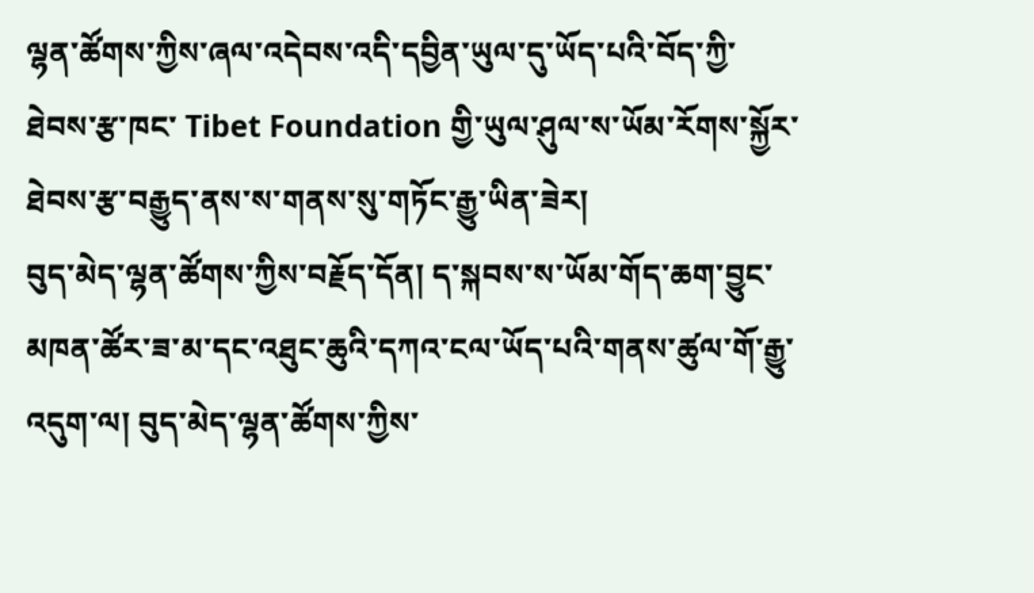ལྷན་ཚོགས་ཀྱིས་ཞལ་འདེབས་འདི་དབྱིན་ཡུལ་དུ་ཡོད་པའི་བོད་ཀྱི་ཐེབས་རྩ་ཁང་ Tibet Foundation གྱི་ཡུལ་ཤུལ་ས་ཡོམ་རོགས་སྐྱོར་ཐེབས་རྩ་བརྒྱུད་ནས་ས་གནས་སུ་གཏོང་རྒྱུ་ཡིན་ཟེར།
བུད་མེད་ལྷན་ཚོགས་ཀྱིས་བརྗོད་དོན། ད་སྐབས་ས་ཡོམ་གོད་ཆག་བྱུང་མཁན་ཚོར་ཟ་མ་དང་འཐུང་ཆུའི་དཀའ་ངལ་ཡོད་པའི་གནས་ཚུལ་གོ་རྒྱུ་འདུག་ལ། བུད་མེད་ལྷན་ཚོགས་ཀྱིས་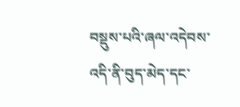བསྡུས་པའི་ཞལ་འདེབས་འདི་ནི་བུད་མེད་དང་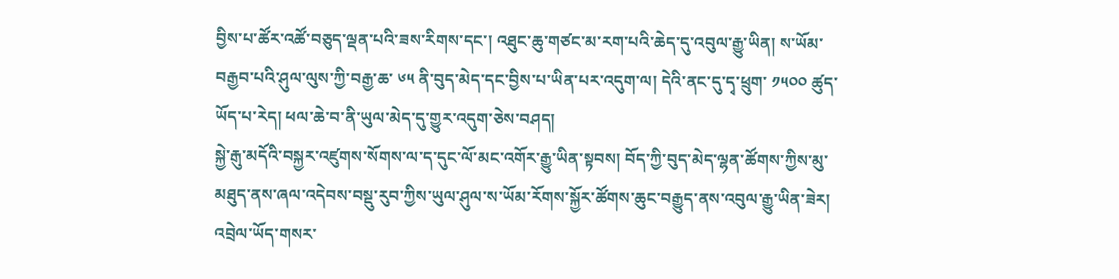བྱིས་པ་ཚོར་འཚོ་བཅུད་ལྡན་པའི་ཟས་རིགས་དང་། འཐུང་ཆུ་གཙང་མ་རག་པའི་ཆེད་དུ་འབུལ་རྒྱུ་ཡིན། ས་ཡོམ་བརྒྱབ་པའི་ཤུལ་ལུས་ཀྱི་བརྒྱ་ཆ་ ༦༥ ནི་བུད་མེད་དང་བྱིས་པ་ཡིན་པར་འདུག་ལ། དེའི་ནང་དུ་དྭ་ཕྲུག་ ༡༥༠༠ ཚུད་ཡོད་པ་རེད། ཕལ་ཆེ་བ་ནི་ཡུལ་མེད་དུ་གྱུར་འདུག་ཅེས་བཤད།
སྐྱེ་རྒུ་མདོའི་བསྐྱར་འཛུགས་སོགས་ལ་ད་དུང་ལོ་མང་འགོར་རྒྱུ་ཡིན་སྟབས། བོད་ཀྱི་བུད་མེད་ལྷན་ཚོགས་ཀྱིས་མུ་མཐུད་ནས་ཞལ་འདེབས་བསྡུ་རུབ་ཀྱིས་ཡུལ་ཤུལ་ས་ཡོམ་རོགས་སྐྱོར་ཚོགས་ཆུང་བརྒྱུད་ནས་འབུལ་རྒྱུ་ཡིན་ཟེར།
འབྲེལ་ཡོད་གསར་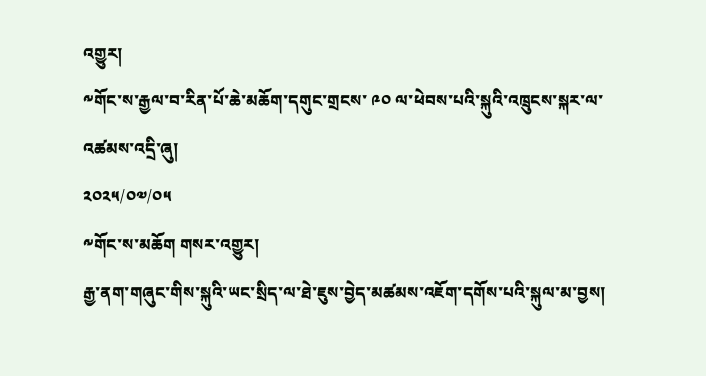འགྱུར།
༸གོང་ས་རྒྱལ་བ་རིན་པོ་ཆེ་མཆོག་དགུང་གྲངས་ ༩༠ ལ་ཕེབས་པའི་སྐུའི་འཁྲུངས་སྐར་ལ་འཚམས་འདྲི་ཞུ།
༢༠༢༥/༠༧/༠༥
༸གོང་ས་མཆོག གསར་འགྱུར།
རྒྱ་ནག་གཞུང་གིས་སྐུའི་ཡང་སྲིད་ལ་ཐེ་ཇུས་བྱེད་མཚམས་འཇོག་དགོས་པའི་སྐུལ་མ་བྱས།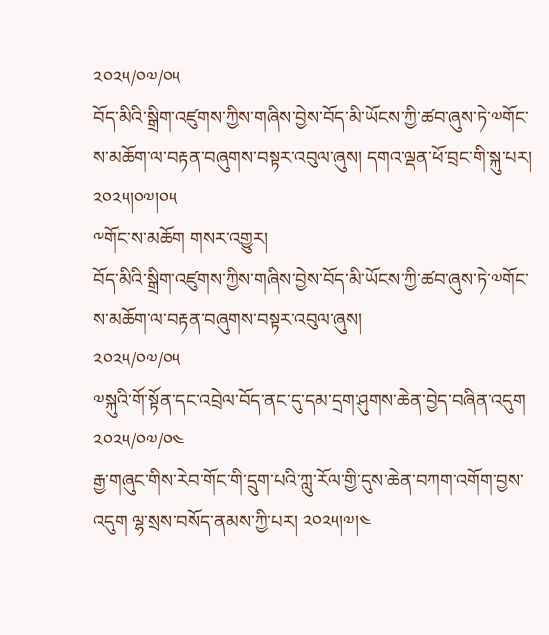༢༠༢༥/༠༧/༠༥
བོད་མིའི་སྒྲིག་འཛུགས་ཀྱིས་གཞིས་བྱེས་བོད་མི་ཡོངས་ཀྱི་ཚབ་ཞུས་ཏེ་༧གོང་ས་མཆོག་ལ་བརྟན་བཞུགས་བསྟར་འབུལ་ཞུས། དགའ་ལྡན་ཕོ་བྲང་གི་སྐུ་པར། ༢༠༢༥།༠༧།༠༥
༸གོང་ས་མཆོག གསར་འགྱུར།
བོད་མིའི་སྒྲིག་འཛུགས་ཀྱིས་གཞིས་བྱེས་བོད་མི་ཡོངས་ཀྱི་ཚབ་ཞུས་ཏེ་༧གོང་ས་མཆོག་ལ་བརྟན་བཞུགས་བསྟར་འབུལ་ཞུས།
༢༠༢༥/༠༧/༠༥
༧སྐུའི་གོ་སྟོན་དང་འབྲེལ་བོད་ནང་དུ་དམ་དྲག་ཤུགས་ཆེན་བྱེད་བཞིན་འདུག
༢༠༢༥/༠༧/༠༤
རྒྱ་གཞུང་གིས་རེབ་གོང་གི་དྲུག་པའི་ཀླུ་རོལ་གྱི་དུས་ཆེན་བཀག་འགོག་བྱས་འདུག ལྷ་སྲས་བསོད་ནམས་ཀྱི་པར། ༢༠༢༥།༧།༤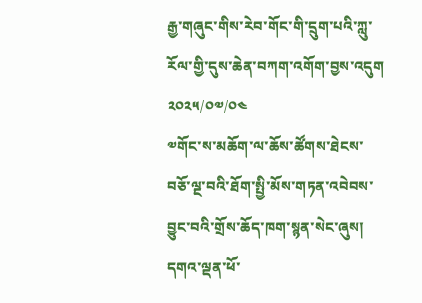རྒྱ་གཞུང་གིས་རེབ་གོང་གི་དྲུག་པའི་ཀླུ་རོལ་གྱི་དུས་ཆེན་བཀག་འགོག་བྱས་འདུག
༢༠༢༥/༠༧/༠༤
༧གོང་ས་མཆོག་ལ་ཆོས་ཚོགས་ཐེངས་བཅོ་ལྔ་བའི་ཐོག་སྤྱི་མོས་གཏན་འབེབས་བྱུང་བའི་གྲོས་ཆོད་ཁག་སྙན་སེང་ཞུས། དགའ་ལྡན་ཕོ་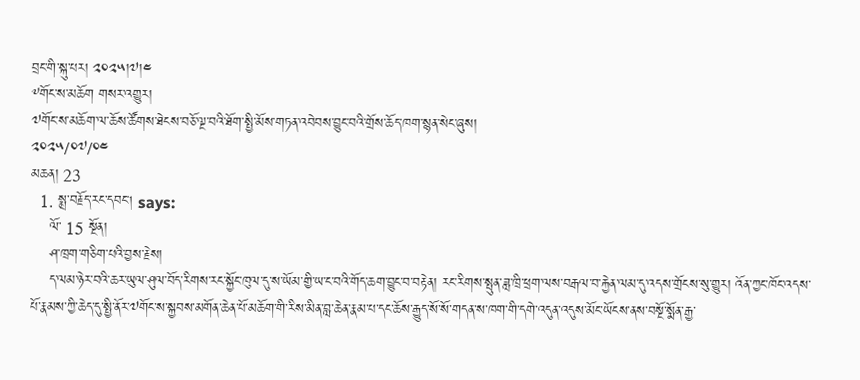བྲང་གི་སྐུ་པར། ༢༠༢༥།༧།༤
༸གོང་ས་མཆོག གསར་འགྱུར།
༧གོང་ས་མཆོག་ལ་ཆོས་ཚོགས་ཐེངས་བཅོ་ལྔ་བའི་ཐོག་སྤྱི་མོས་གཏན་འབེབས་བྱུང་བའི་གྲོས་ཆོད་ཁག་སྙན་སེང་ཞུས།
༢༠༢༥/༠༧/༠༤
མཆན། 23
  1. སྨྲ་བརྗོད་རང་དབང། says:
    ལོ་ 15 སྔོན།
    ཤ་ཁྲག་གཅིག་པའི་བྱས་རྗེས།
    ད་ལམ་ཉེར་བའི་ཆར་ཡུལ་ཤུལ་བོད་རིགས་རང་སྐྱོང་ཁུལ་དུ་ས་ཡོམ་གྱི་ཡ་ང་བའི་གོད་ཆག་བྱུང་བ་བརྟེན། རང་རིགས་སྤུན་ཟླ་ཁྲི་ཕྲག་ལས་བརྒལ་བ་རྐྱེན་ལམ་དུ་འདས་གྲོངས་སུ་གྱུར། འོན་ཀྱང་ཁོང་འདས་པོ་རྣམས་ཀྱི་ཆེད་དུ་སྤྱི་ནོར་༧གོང་ས་སྐྱབས་མགོན་ཆེན་པོ་མཆོག་གི་རིས་མིན་བླ་ཆེན་རྣམ་པ་དང་ཆོས་རྒྱུད་སོ་སོ་གདན་ས་ཁག་གི་དགེ་འདུན་འདུས་མོང་ཡོངས་ནས་བསྔོ་སྨོན་རྒྱ་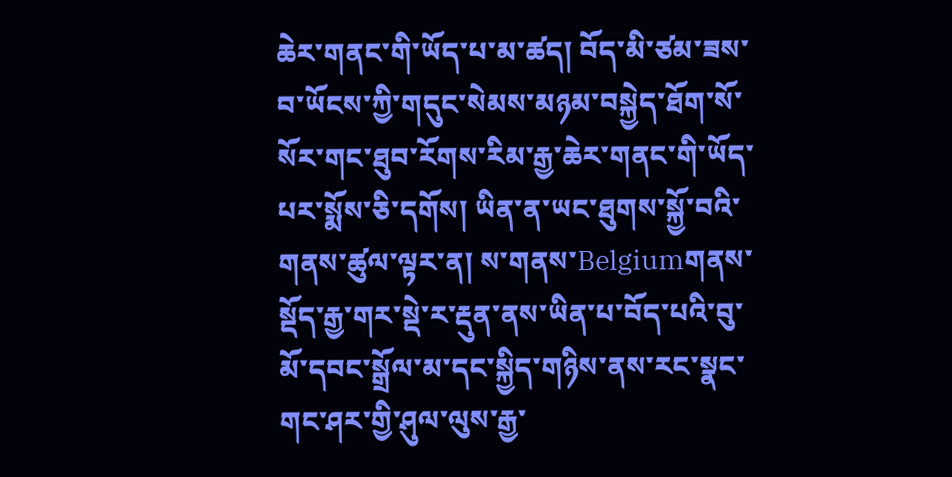ཆེར་གནང་གི་ཡོད་པ་མ་ཆ༹ད། བོད་མི་ཅ༹མ་ཟས་བ་ཡོངས་ཀྱི་གདུང་སེམས་མཉམ་བསྐྱེད་ཐོག་སོ་སོར་གང་ཐུབ་རོགས་རིམ་རྒྱ་ཆེར་གནང་གི་ཡོད་པར་སྨོས་ཅི་དགོས། ཡིན་ན་ཡང་ཐུགས་སྐྱོ་བའི་གནས་ཚུལ་ལྟར་ན། ས་གནས་Belgiumགནས་སྡོད་རྒྱ་གར་སྡེ་ར་རྡུན་ནས་ཡིན་པ་བོད་པའི་བུ་མོ་དབང་སྒྲོལ་མ་དང་སྐྱིད་གཉིས་ནས་རང་སྣང་གང་ཤར་གྱི་ཤུལ་ལུས་རྒྱ་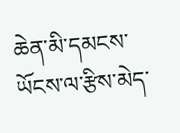ཆེན་མི་དམངས་ཡོངས་ལ་རྩིས་མེད་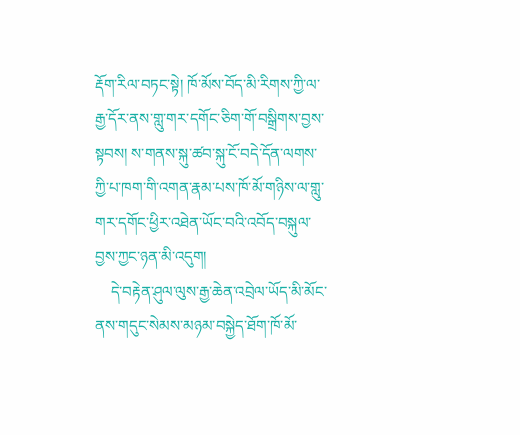རྡོག་རིལ་བཏང་སྟེ། ཁོ་མོས་བོད་མི་རིགས་ཀྱི་ལ་རྒྱ་དོར་ནས་གླུ་གར་དགོང་ཅིག་གོ་བསྒྲིགས་བྱས་སྟབས། ས་གནས་སྐུ་ཆ༹བ་སྐུ་ངོ་བདེ་དོན་ལགས་ཀྱི་པ་ཁག་གི་འགན་རྣམ་པས་ཁོ་མོ་གཉིས་ལ་གླུ་གར་དགོང་ཕྱིར་འཐེན་ཡོང་བའི་འབོད་བསྐུལ་བྱས་ཀྱང་ཉན་མི་འདུག།
    དེ་བརྟེན་ཤུལ་ལུས་རྒྱ་ཆེན་འབྲེལ་ཡོད་མི་མོང་ནས་གདུང་སེམས་མཉམ་བསྐྱེད་ཐོག་ཁོ་མོ་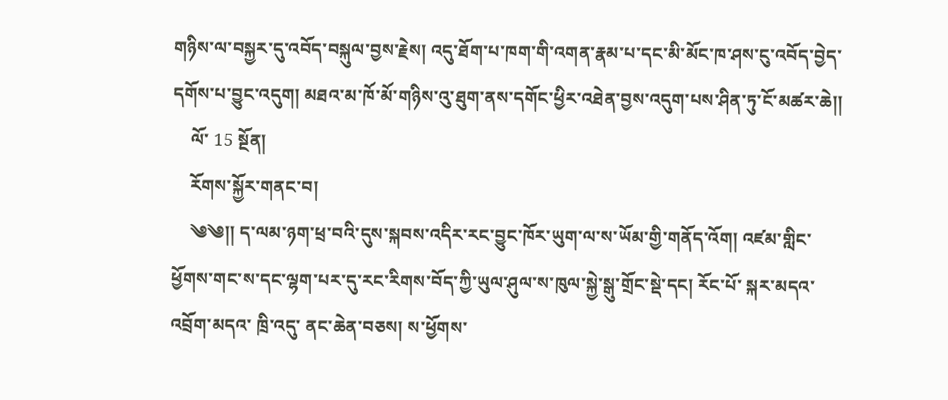གཉིས་ལ་བསྐྱར་དུ་འབོད་བསྐུལ་བྱས་རྗེས། འདུ་ཐོག་པ་ཁག་གི་འགན་རྣམ་པ་དང་མི་མོང་ཁ་ཤས་ངུ་འབོད་བྱེད་དགོས་པ་བྱུང་འདུག། མཐའ་མ་ཁོ་མོ་གཉིས་འུ་ཐུག་ནས་དགོང་ཕྱིར་འཐེན་བྱས་འདུག་པས་ཤིན་ཏུ་ངོ་མཆ༹ར་ཆེ།།
    ལོ་ 15 སྔོན།
    རོགས་སྐྱོར་གནང་བ།
    ༄༄།། ད་ལམ་ཉག་ཕྲ་བའི་དུས་སྐབས་འདིར་རང་བྱུང་ཁོར་ཡུག་ལ་ས་ཡོམ་གྱི་གནོད་འོག། འཇ༹མ་གླིང་ཕྱོགས་གང་ས་དང་ལྷག་པར་དུ་རང་རིགས་བོད་ཀྱི་ཡུལ་ཤུལ་ས་ཁུལ་སྐྱེ་སྒུ་གྲོང་སྡེ་དང། རོང་པོ་ སྐར་མདའ་ འབྲོག་མདའ་ ཁྲི་འདུ་ ནང་ཆེན་བཅས། ས་ཕྱོགས་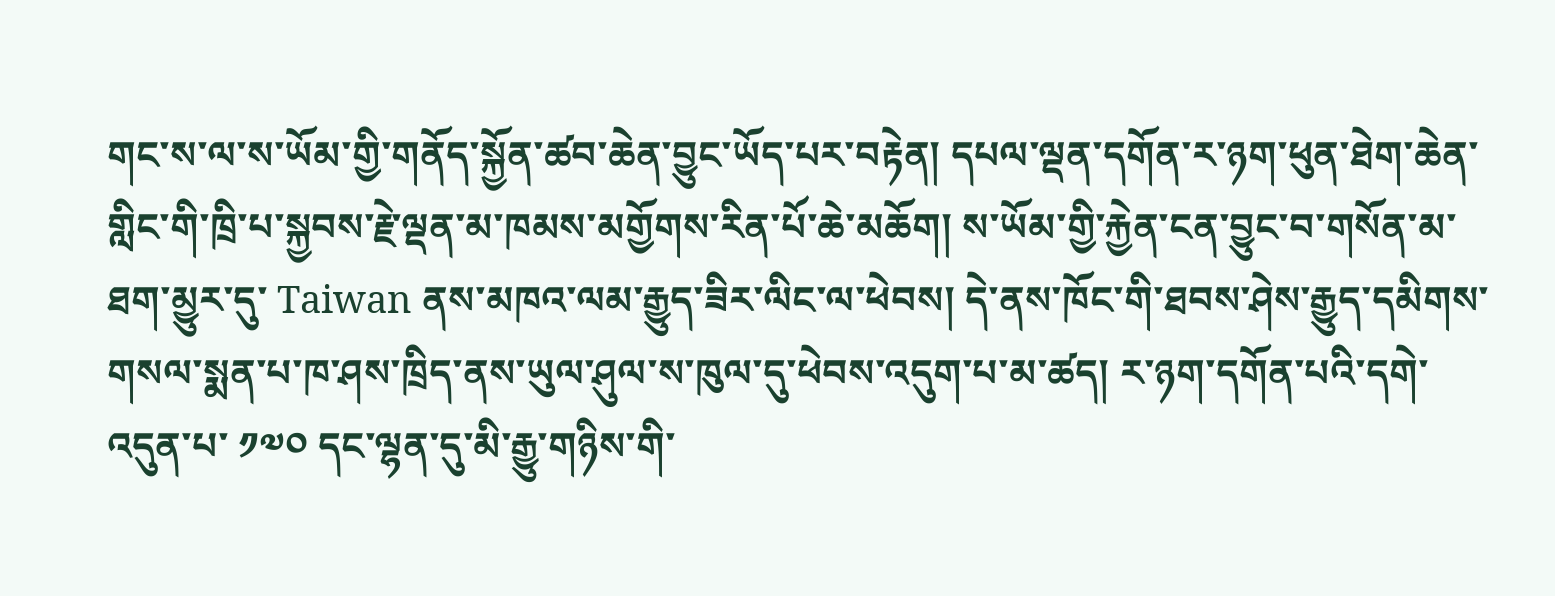གང་ས་ལ་ས་ཡོམ་གྱི་གནོད་སྐྱོན་ཆ༹བ་ཆེན་བྱུང་ཡོད་པར་བརྟེན། དཔལ་ལྡན་དགོན་ར་ཉག་ཕུན་ཐེག་ཆེན་གླིང་གི་ཁྲི་པ་སྐྱབས་རྗེ་ལྡན་མ་ཁམས་མགྱོགས་རིན་པོ་ཆེ་མཆོག། ས་ཡོམ་གྱི་རྐྱེན་ངན་བྱུང་བ་གསོན་མ་ཐག་མྱུར་དུ་ Taiwan ནས་མཁའ་ལམ་རྒྱུད་ཟིར་ལིང་ལ་ཕེབས། དེ་ནས་ཁོང་གི་ཐབས་ཤེས་རྒྱུད་དམིགས་གསལ་སྨན་པ་ཁ་ཤས་ཁྲིད་ནས་ཡུལ་ཤུལ་ས་ཁུལ་དུ་ཕེབས་འདུག་པ་མ་ཆ༹ད། ར་ཉག་དགོན་པའི་དགེ་འདུན་པ་ ༡༧༠ དང་ལྷན་དུ་མི་རྒྱུ་གཉིས་གི་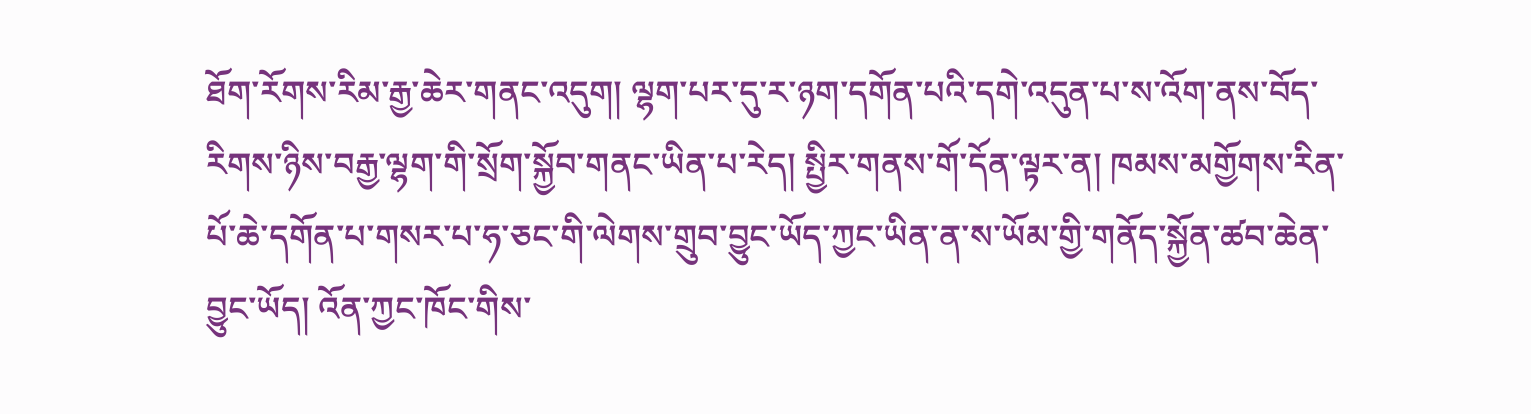ཐོག་རོགས་རིམ་རྒྱ་ཆེར་གནང་འདུག། ལྷག་པར་དུ་ར་ཉག་དགོན་པའི་དགེ་འདུན་པ་ས་འོག་ནས་བོད་རིགས་ཉིས་བརྒྱ་ལྷག་གི་སྲོག་སྐྱོབ་གནང་ཡིན་པ་རེད། སྤྱིར་གནས་གོ་དོན་ལྟར་ན། ཁམས་མགྱོགས་རིན་པོ་ཆེ་དགོན་པ་གསར་པ་ཧ་ཅང་གི་ལེགས་གྲུབ་བྱུང་ཡོད་ཀྱང་ཡིན་ན་ས་ཡོམ་གྱི་གནོད་སྐྱོན་ཆ༹བ་ཆེན་བྱུང་ཡོད། འོན་ཀྱང་ཁོང་གིས་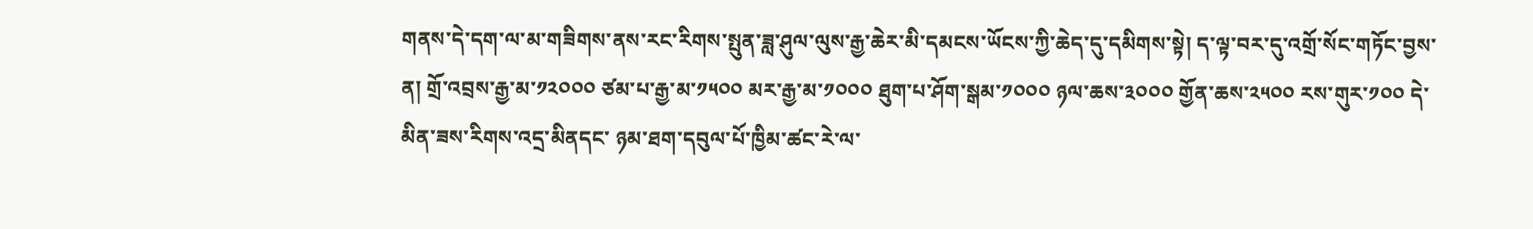གནས་དེ་དག་ལ་མ་གཟིགས་ནས་རང་རིགས་སྤུན་ཟླ་ཤུལ་ལུས་རྒྱ་ཆེར་མི་དམངས་ཡོངས་ཀྱི་ཆེད་དུ་དམིགས་སྟེ། ད་ལྟ་བར་དུ་འགྲོ་སོང་གཏོང་བྱས་ན། གྲོ་འབྲས་རྒྱ་མ་༡༢༠༠༠ ཅ༹མ་པ་རྒྱ་མ་༡༥༠༠ མར་རྒྱ་མ་༡༠༠༠ ཐུག་པ་ཤོག་སྒམ་༡༠༠༠ ཉལ་ཆས་༣༠༠༠ གྱོན་ཆས་༢༥༠༠ རས་གུར་༡༠༠ དེ་མིན་ཟས་རིགས་འདྲ་མིནདང་ ཉམ་ཐག་དབུལ་པོ་ཁྱིམ་ཆ༹ང་རེ་ལ་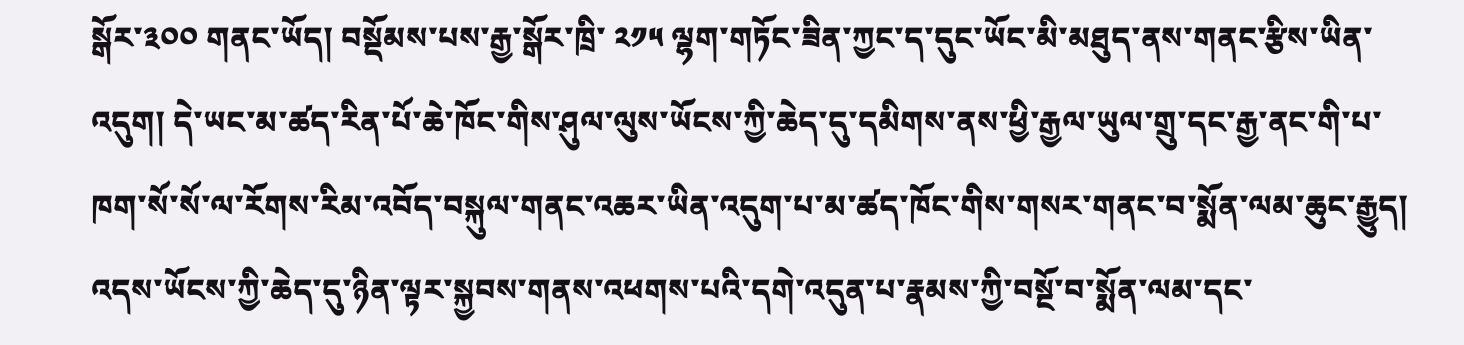སྒོར་༣༠༠ གནང་ཡོད། བསྡོམས་པས་རྒྱ་སྒོར་ཁྲི་ ༢༡༥ ལྷག་གཏོང་ཟིན་ཀྱང་ད་དུང་ཡོང་མི་མཐུད་ནས་གནང་རྩིས་ཡིན་འདུག། དེ་ཡང་མ་ཆ༹ད་རིན་པོ་ཆེ་ཁོང་གིས་ཤུལ་ལུས་ཡོངས་ཀྱི་ཆེད་དུ་དམིགས་ནས་ཕྱི་རྒྱལ་ཡུལ་གྲུ་དང་རྒྱ་ནང་གི་པ་ཁག་སོ་སོ་ལ་རོགས་རིམ་འབོད་བསྐུལ་གནང་འཆར་ཡིན་འདུག་པ་མ་ཆ༹ད་ཁོང་གིས་གསར་གནང་བ་སྨོན་ལམ་ཆུང་རྒྱུད། འདས་ཡོངས་ཀྱི་ཆེད་དུ་ཉིན་ལྟར་སྐྱབས་གནས་འཕགས་པའི་དགེ་འདུན་པ་རྣམས་ཀྱི་བསྔོ་བ་སྨོན་ལམ་དང་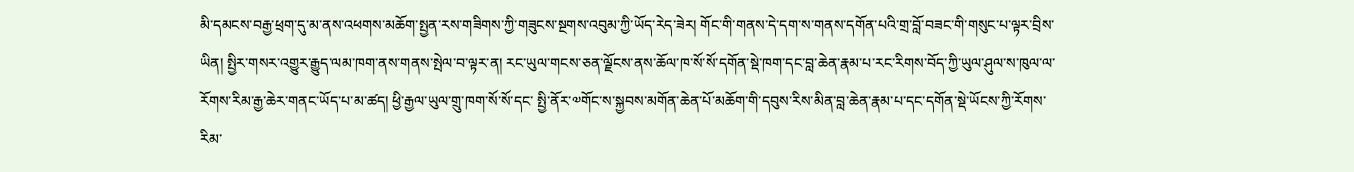མི་དམངས་བརྒྱ་ཕྲག་དུ་མ་ནས་འཕགས་མཆོག་སྤྱན་རས་གཟིགས་ཀྱི་གཟུངས་སྔགས་འབུམ་ཀྱི་ཡོད་རེད་ཟེར། གོང་གི་གནས་དེ་དག་ས་གནས་དགོན་པའི་གྲ་བློ་བཟང་གི་གསུང་པ་ལྟར་བྲིས་ཡིན། སྤྱིར་གསར་འགྱུར་རྒྱུད་ལམ་ཁག་ནས་གནས་སྤེལ་བ་ལྟར་ན། རང་ཡུལ་གངས་ཅན་ལྗོངས་ནས་ཆོལ་ཁ་སོ་སོ་དགོན་སྡེ་ཁག་དང་བླ་ཆེན་རྣམ་པ་རང་རིགས་བོད་ཀྱི་ཡུལ་ཤུལ་ས་ཁུལ་ལ་རོགས་རིམ་རྒྱ་ཆེར་གནང་ཡོད་པ་མ་ཆ༹ད། ཕྱི་རྒྱལ་ཡུལ་གྲུ་ཁག་སོ་སོ་དང་ སྤྱི་ནོར་༧གོང་ས་སྐྱབས་མགོན་ཆེན་པོ་མཆོག་གི་དབུས་རིས་མིན་བླ་ཆེན་རྣམ་པ་དང་དགོན་སྡེ་ཡོངས་ཀྱི་རོགས་རིམ་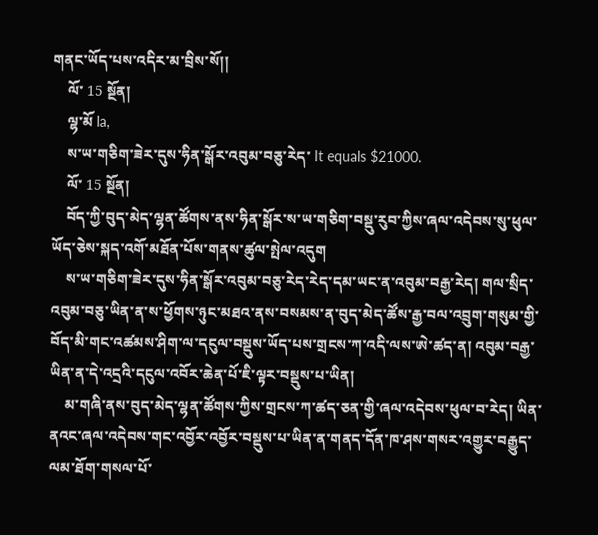གནང་ཡོད་པས་འདིར་མ་བྲིས་སོ།།
    ལོ་ 15 སྔོན།
    ལྷ་མོ la,
    ས་ཡ་གཅིག་ཟེར་དུས་ཧིན་སྒོར་འབུམ་བཅུ་རེད་ It equals $21000.
    ལོ་ 15 སྔོན།
    བོད་ཀྱི་བུད་མེད་ལྷན་ཚོགས་ནས་ཧིན་སྒོར་ས་ཡ་གཅིག་བསྡུ་རུབ་ཀྱིས་ཞལ་འདེབས་སུ་ཕུལ་ཡོད་ཅེས་སྐད་འགོ་མཐོན་པོས་གནས་ཚུལ་སྤེལ་འདུག
    ས་ཡ་གཅིག་ཟེར་དུས་ཧིན་སྒོར་འབུམ་བཅུ་རེད་རེད་དམ་ཡང་ན་འབུམ་བརྒྱ་རེད། གལ་སྲིད་འབུམ་བཅུ་ཡིན་ན་ས་ཕྱོགས་ཉུང་མཐའ་ནས་བསམས་ན་བུད་མེད་ཚོས་རྒྱ་བལ་འབྲུག་གསུམ་གྱི་བོད་མི་གང་འཚམས་ཤིག་ལ་དངུལ་བསྡུས་ཡོད་པས་གྲངས་ཀ་འདི་ལས་ཨེ་ཚད་ན། འབུམ་བརྒྱ་ཡིན་ན་དེ་འདྲའི་དངུལ་འབོར་ཆེན་པོ་ཇི་ལྟར་བསྡུས་པ་ཡིན།
    མ་གཞི་ནས་བུད་མེད་ལྷན་ཚོགས་ཀྱིས་གྲངས་ཀ་ཚད་ཅན་གྱི་ཞལ་འདེབས་ཕུལ་བ་རེད། ཡིན་ནའང་ཞལ་འདེབས་གང་འབྱོར་འབྱོར་བསྡུས་པ་ཡིན་ན་གནད་དོན་ཁ་ཤས་གསར་འགྱུར་བརྒྱུད་ལམ་ཐོག་གསལ་པོ་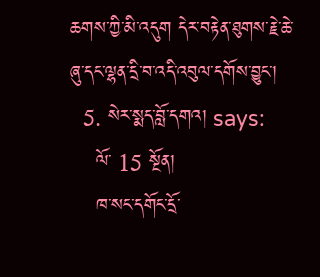ཆགས་ཀྱི་མི་འདུག དེར་བརྟེན་ཐུགས་རྗེ་ཆེ་ཞུ་དང་ལྷན་དྲི་བ་འདི་འབུལ་དགོས་བྱུང་།
  5. སེར་སྨད་བློ་དགའ། says:
    ལོ་ 15 སྔོན།
    ཁ་སང་དགོང་དྲོ་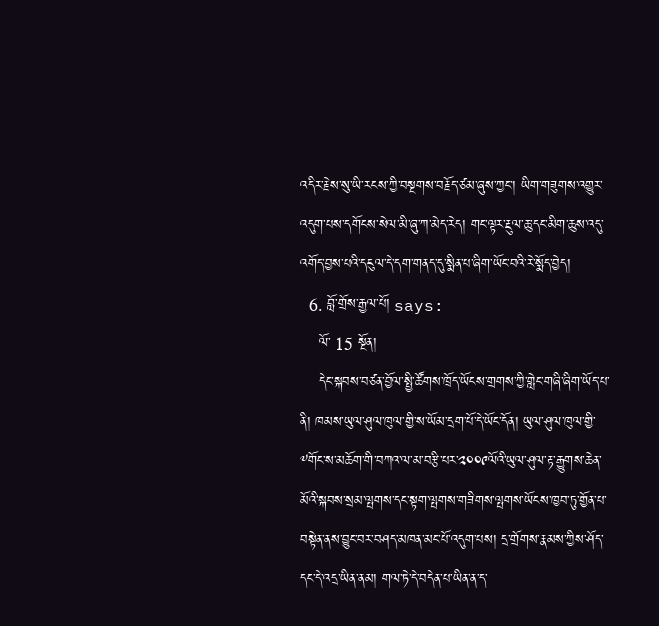འདིར་རྗེས་སུ་ཡི་རངས་ཀྱི་བསྔགས་བརྗོད་ཙམ་ཞུས་ཀྱང་། ཡིག་གཟུགས་འགྱུར་འདུག་པས་དགོངས་སེལ་མི་ཞུ་ཀ་མེད་རེད། གང་ལྟར་རྔུལ་ཆུ་དང་མིག་ཆུས་འདུ་འགོད་བྱས་པའི་དངུལ་དེ་དག་གནད་དུ་སྨིན་པ་ཞིག་ཡོང་བའི་རེ་སྨོད་བྱེད།
  6. བློ་གྲོས་རྒྱལ་པོ། says:
    ལོ་ 15 སྔོན།
    དེང་སྐབས་བཙན་བྱོལ་སྤྱི་ཚོགས་ཁྲོད་ཡོངས་གྲགས་ཀྱི་གླེང་གཞི་ཞིག་ཡོད་པ་ནི། ཁམས་ཡུལ་ཤུལ་ཁུལ་གྱི་ས་ཡོམ་དྲག་པོ་དེ་ཡོང་དོན། ཡུལ་ཤུལ་ཁུལ་གྱི་༸གོང་ས་མཆོག་གི་བཀའ་ལ་མ་བརྩི་པར་༢༠༠༩ལོའི་ཡུལ་ཤུལ་རྟ་རྒྱུགས་ཆེན་མོའི་སྐབས་སྲམ་ལྤགས་དང་སྟག་ལྤགས་གཟིགས་ལྤགས་ཡོངས་ཁྱབ་ཏུ་གྱོན་པ་བསྟེན་ནས་བྱུང་བར་བཤད་མཁན་མང་པོ་འདུག་པས། དྲ་གྲོགས་རྣམས་ཀྱིས་ཤོད་དང་དེ་འདྲ་ཡིན་ནམ། གལ་ཏེ་དེ་བདེན་པ་ཡིན་ན་ད་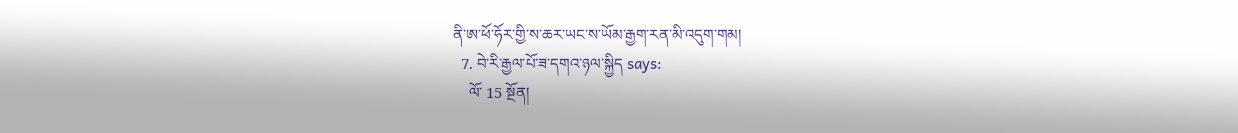ནི་ཨ་ཕོ་ཧོར་གྱི་ས་ཆར་ཡང་ས་ཡོམ་རྒྱག་རན་མི་འདུག་གམ།
  7. བེ་རི་རྒྱལ་པོ་ཟ་དགའ་ཉལ་སྐྱིད says:
    ལོ་ 15 སྔོན།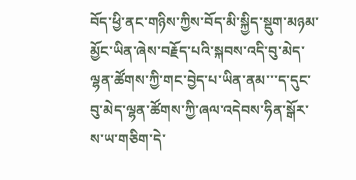བོད་ཕྱི་ནང་གཉིས་ཀྱིས་བོད་མི་སྐྱིད་སྡུག་མཉམ་མྱོང་ཡིན་ཞེས་བརྗོད་པའི་སྐབས་འདི་བུ་མེད་ལྷན་ཚོགས་ཀྱི་གང་བྱེད་པ་ཡིན་ནམ་་་ད་དུང་བུ་མེད་ལྷན་ཚོགས་ཀྱི་ཞལ་འདེབས་ཧིན་སྒོར་ས་ཡ་གཅིག་དེ་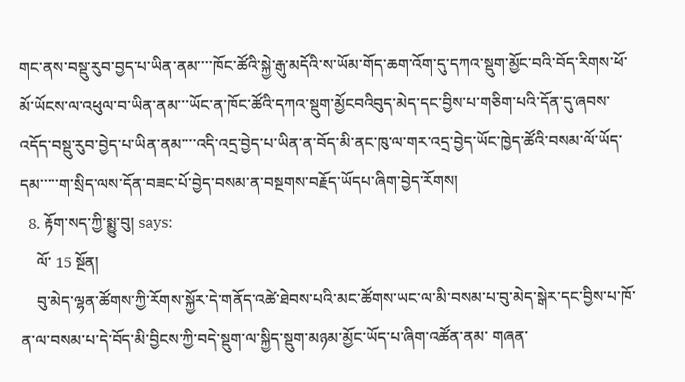གང་ནས་བསྡུ་རུབ་བྱད་པ་ཡིན་ནམ་་་་ཁོང་ཚོའི་སྐྱེ་རྒུ་མདོའི་ས་ཡོམ་གོད་ཆག་འོག་དུ་དཀའ་སྡུག་མྱོང་བའི་བོད་རིགས་ཕོ་མོ་ཡོངས་ལ་འཕུལ་བ་ཡིན་ནམ་་་ཡོང་ན་ཁོང་ཚོའི་དཀའ་སྡུག་མྱོངབའིབུད་མེད་དང་བྱིས་པ་གཅིག་པའི་དོན་དུ་ཞབས་འདོད་བསྡུ་རུབ་བྱེད་པ་ཡིན་ནམ་་་་འདི་འདྲ་བྱེད་པ་ཡིན་ན་བོད་མི་ནང་ཁུ་ལ་གར་འདྲ་བྱེད་ཡོང་ཁྱེད་ཚོའི་བསམ་ལོ་ཡོད་དམ་་་་་ག་སྲིད་ལས་དོན་བཟང་པོ་བྱེད་བསམ་ན་བསྔགས་བརྗོད་ཡོདཔ་ཞིག་བྱེད་རོགས།
  8. རྟོག་སད་ཀྱི་སྨྱུ་བུ། says:
    ལོ་ 15 སྔོན།
    བུ་མེད་ལྷན་ཚོགས་ཀྱི་རོགས་སྐྱོར་དེ་གནོད་འཚེ་ཐེབས་པའི་མང་ཚོགས་ཡང་ལ་མི་བསམ་པ་བུ་མེད་སྒེར་དང་བྱིས་པ་ཁོ་ན་ལ་བསམ་པ་དེ་བོད་མི་བྱིངས་ཀྱི་བདེ་སྡུག་ལ་སྐྱིད་སྡུག་མཉམ་མྱོང་ཡོད་པ་ཞིག་འཚོན་ནམ་ གཞན་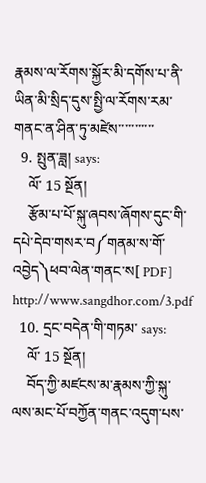རྣམས་ལ་རོགས་སྐྱོར་མི་དགོས་པ་ནི་ཡིན་མི་སྲིད་དུས་སྤྱི་ལ་རོགས་རམ་གནང་ན་ཤིན་ཏུ་མཛེས་་་་་་་་་་་
  9. སྤུན་ཟླ། says:
    ལོ་ 15 སྔོན།
    རྩོམ་པ་པོ་སྐུ་ཞབས་ཞོགས་དུང་གི་དཔེ་དེབ་གསར་བ༼གནམ་ས་གོ་འབྱེད༽ཕབ་ལེན་གནང་ས[ PDF] http://www.sangdhor.com/3.pdf
  10. དྲང་བདེན་གི་གཏམ་ says:
    ལོ་ 15 སྔོན།
    བོད་ཀྱི་མཛངས་མ་རྣམས་ཀྱི་སྐུ་ལས་མང་པོ་བཀྱོན་གནང་འདུག་པས་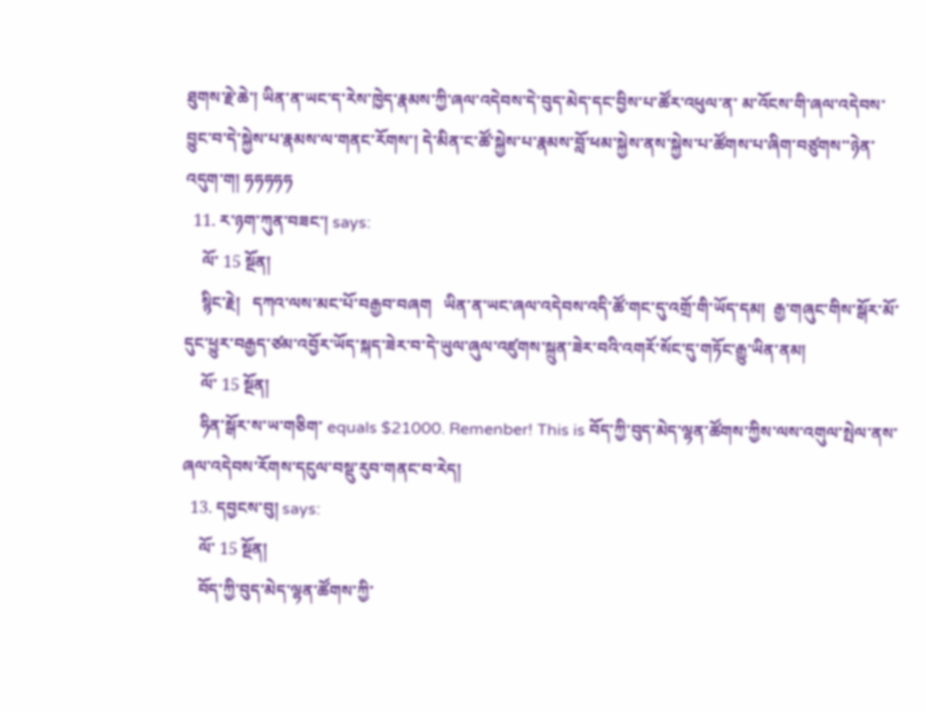ཐུགས་རྗེ་ཆེ་། ཡིན་ན་ཡང་ད་རེས་ཁྱེད་རྣམས་ཀྱི་ཞལ་འདེབས་དེ་བུད་མེད་དང་བྱིས་པ་ཚོར་འཕུལ་ན་ མ་འོངས་གི་ཞལ་འདེབས་བྱུང་བ་དེ་སྐྱེས་པ་རྣམས་ལ་གནང་རོགས་། དེ་མིན་ང་ཚོ་སྐྱེས་པ་རྣམས་བློ་ཕམ་སྐྱེས་ནས་སྐྱེས་པ་ཚོགས་པ་ཞིག་བཙུགས་་ཉེན་འདུག་ག། ཧཧཧཧཧ
  11. ར་ཉག་ཀུན་བཟང་། says:
    ལོ་ 15 སྔོན།
    སྙིང་རྗེ།   དཀའ་ལས་མང་པོ་བརྒྱབ་བཞག   ཡིན་ན་ཡང་ཞལ་འདེབས་འདི་ཚོ་གང་དུ་འགྲོ་གི་ཡོད་དམ།  རྒྱ་གཞུང་གིས་སྒོར་མོ་དུང་ཕྱུར་བརྒྱད་ཙམ་འབྱོར་ཡོད་སྐད་ཟེར་བ་དེ་ཡུལ་ཞུལ་འཛུགས་སྐྲུན་ཟེར་བའི་འགརོ་སོང་དུ་གཏོང་རྒྱུ་ཡིན་ནམ།
    ལོ་ 15 སྔོན།
    ཧིན་སྒོར་ས་ཡ་གཅིག་ equals $21000. Remenber! This is བོད་ཀྱི་བུད་མེད་ལྷན་ཚོགས་ཀྱིས་ལས་འགུལ་སྤེལ་ནས་ཞལ་འདེབས་རོགས་དངུལ་བསྡུ་རུབ་གནང་བ་རེད།
  13. དབྱངས་བུ། says:
    ལོ་ 15 སྔོན།
    བོད་ཀྱི་བུད་མེད་ལྷན་ཚོགས་ཀྱི་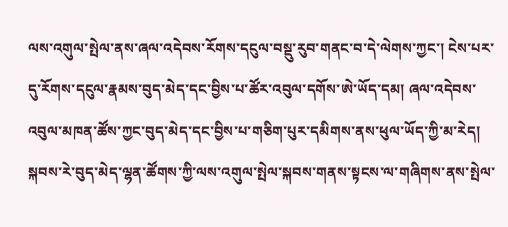ལས་འགུལ་སྤེལ་ནས་ཞལ་འདེབས་རོགས་དངུལ་བསྡུ་རུབ་གནང་བ་དེ་ལེགས་ཀྱང་། ངེས་པར་དུ་རོགས་དངུལ་རྣམས་བུད་མེད་དང་བྱིས་པ་ཚོར་འབུལ་དགོས་ཨེ་ཡོད་དམ། ཞལ་འདེབས་འབུལ་མཁན་ཚོས་ཀྱང་བུད་མེད་དང་བྱིས་པ་གཅིག་པུར་དམིགས་ནས་ཕུལ་ཡོད་ཀྱི་མ་རེད། སྐབས་རེ་བུད་མེད་ལྷན་ཚོགས་ཀྱི་ལས་འགུལ་སྤེལ་སྐབས་གནས་སྟངས་ལ་གཞིགས་ནས་སྤེལ་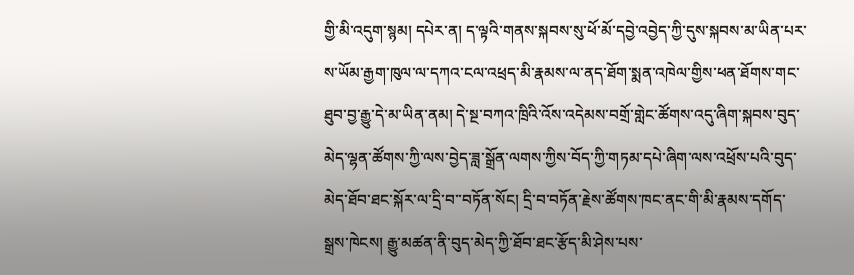གྱི་མི་འདུག་སྙམ། དཔེར་ན། ད་ལྟའི་གནས་སྐབས་སུ་ཕོ་མོ་དབྱེ་འབྱེད་ཀྱི་དུས་སྐབས་མ་ཡིན་པར་ས་ཡོམ་རྒྱག་ཁུལ་ལ་དཀའ་ངལ་འཕྲད་མི་རྣམས་ལ་ནད་ཐོག་སྨན་འཁེལ་གྱིས་ཕན་ཐོགས་གང་ཐུབ་བྱ་རྒྱུ་དེ་མ་ཡིན་ནམ། དེ་སྔ་བཀའ་ཁྲིའི་འོས་འདེམས་བགྲོ་གླེང་ཚོགས་འདུ་ཞིག་སྐབས་བུད་མེད་ལྷན་ཚོགས་ཀྱི་ལས་བྱེད་ཟླ་སྒྲོན་ལགས་ཀྱིས་བོད་ཀྱི་གཏམ་དཔེ་ཞིག་ལས་འཕྲོས་པའི་བུད་མེད་ཐོབ་ཐང་སྐོར་ལ་དྲི་བ་་བཏོན་སོང། དྲི་བ་བཏོན་རྗེས་ཚོགས་ཁང་ནང་གི་མི་རྣམས་དགོད་སྒྲས་ཁེངས། རྒྱུ་མཚན་ནི་བུད་མེད་ཀྱི་ཐོབ་ཐང་རྩོད་མི་ཤེས་པས་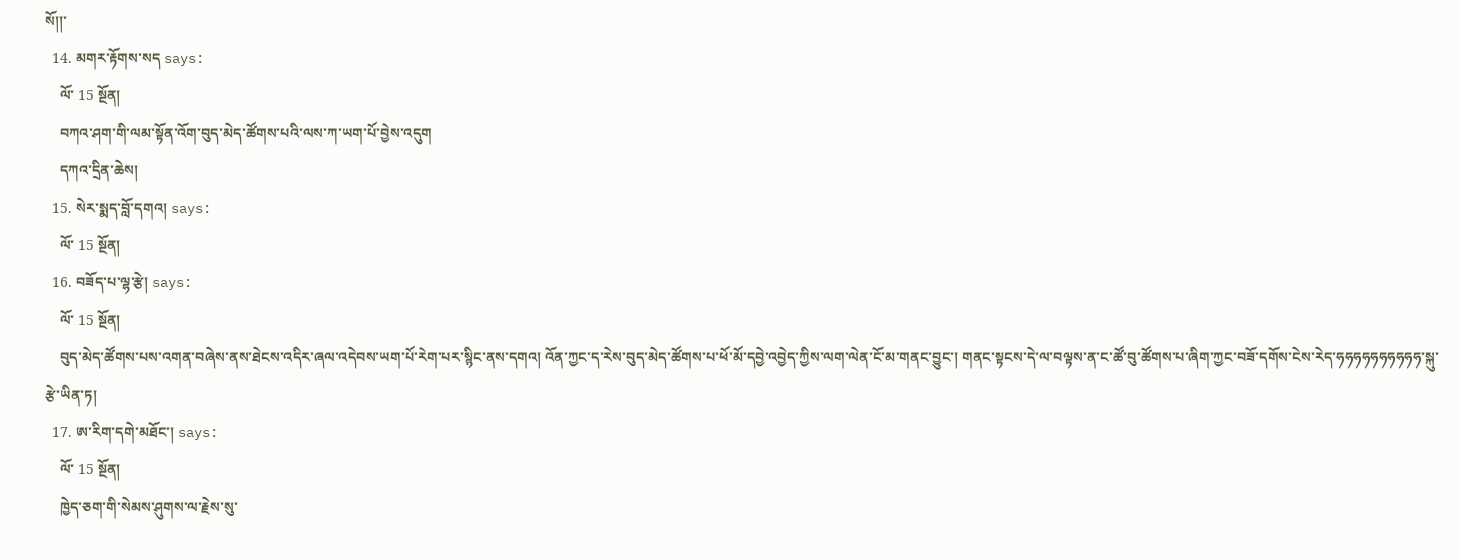སོ།།་
  14. མགར་རྟོགས་སད says:
    ལོ་ 15 སྔོན།
    བཀའ་ཤག་གི་ལམ་སྟོན་འོག་བུད་མེད་ཚོགས་པའི་ལས་ཀ་ཡག་པོ་བྱེས་འདུག
    དཀའ་དྲིན་ཆེས།
  15. སེར་སྨད་བློ་དགའ། says:
    ལོ་ 15 སྔོན།
  16. བཟོད་པ་ལྷ་རྩེ། says:
    ལོ་ 15 སྔོན།
    བུད་མེད་ཚོགས་པས་འགན་བཞེས་ནས་ཐེངས་འདིར་ཞལ་འདེབས་ཡག་པོ་རེག་པར་སྙིང་ནས་དགའ། འོན་ཀྱང་ད་རེས་བུད་མེད་ཚོགས་པ་ཕོ་མོ་དབྱེ་འབྱེད་ཀྱིས་ལག་ལེན་ངོ་མ་གནང་བྱུང་། གནང་སྟངས་དེ་ལ་བལྟས་ན་ང་ཚོ་བུ་ཚོགས་པ་ཞིག་ཀྱང་བཟོ་དགོས་ངེས་རེད་ཧཧཧཧཧཧཧཧཧཧ་སྐུ་རྩེ་ཡིན་ཏ།
  17. ཨ་རིག་དགེ་མཐོང་། says:
    ལོ་ 15 སྔོན།
    ཁྱེད་ཅག་གི་སེམས་ཤུགས་ལ་རྗེས་སུ་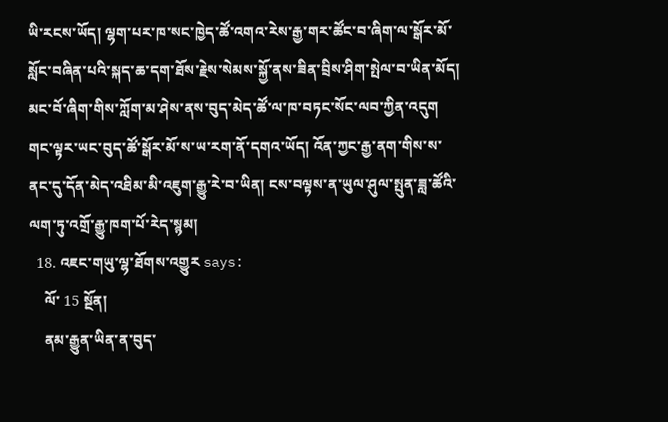ཡི་རངས་ཡོད། ལྷག་པར་ཁ་སང་ཁྱེད་ཚོ་འགའ་རེས་རྒྱ་གར་ཚོང་བ་ཞིག་ལ་སྒོར་མོ་སློང་བཞིན་པའི་སྐད་ཆ་དག་ཐོས་རྗེས་སེམས་སྐྱོ་ནས་ཟིན་བྲིས་ཤིག་སྤེལ་བ་ཡིན་མོད། མང་བོ་ཞིག་གིས་ཀློག་མ་ཤེས་ནས་བུད་མེད་ཚོ་ལ་ཁ་བཏང་སོང་ལབ་ཀྱིན་འདུག གང་ལྟར་ཡང་བུད་ཚོ་སྒོར་མོ་ས་ཡ་རག་ནོ་དགའ་ཡོད། འོན་ཀྱང་རྒྱ་ནག་གིས་ས་ནང་དུ་དོན་མེད་འཐིམ་མི་འཇུག་རྒྱུ་རེ་བ་ཡིན། ངས་བལྟས་ན་ཡུལ་ཤུལ་སྤུན་ཟླ་ཚོའི་ལག་ཏུ་འགྲོ་རྒྱུ་ཁག་པོ་རེད་སྙམ།
  18. འཇང་གཡུ་ལྷ་ཐོགས་འགྱུར says:
    ལོ་ 15 སྔོན།
    ནམ་རྒྱུན་ཡིན་ན་བུད་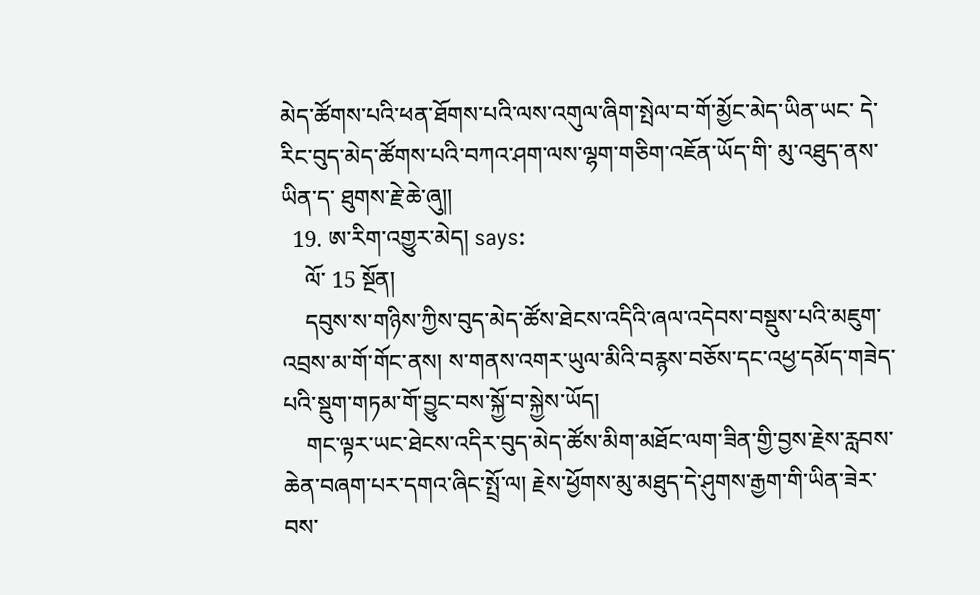མེད་ཚོགས་པའི་ཕན་ཐོགས་པའི་ལས་འགུལ་ཞིག་སྤེལ་བ་གོ་མྱོང་མེད་ཡིན་ཡང་ དེ་རིང་བུད་མེད་ཚོགས་པའི་བཀའ་ཤག་ལས་ལྷག་གཅིག་འཇོན་ཡོད་གི་ མུ་འཐུད་ནས་ཡིན་ད་ ཐུགས་རྗེ་ཆེ་ཞུ།།
  19. ཨ་རིག་འགྱུར་མེད། says:
    ལོ་ 15 སྔོན།
    དབུས་ས་གཉིས་ཀྱིས་བུད་མེད་ཚོས་ཐེངས་འདིའི་ཞལ་འདེབས་བསྡུས་པའི་མཇུག་འབྲས་མ་གོ་གོང་ནས། ས་གནས་འགར་ཡུལ་མིའི་བརྙས་བཅོས་དང་འཕྱ་དམོད་གཟེད་པའི་སྡུག་གཏམ་གོ་བྱུང་བས་སྐྱོ་བ་སྐྱེས་ཡོད།
    གང་ལྟར་ཡང་ཐེངས་འདིར་བུད་མེད་ཚོས་མིག་མཐོང་ལག་ཟིན་གྱི་བྱས་རྗེས་རླབས་ཆེན་བཞག་པར་དགའ་ཞིང་སྤྲོ་ལ། རྗེས་ཕྱོགས་མུ་མཐུད་དེ་ཤུགས་རྒྱག་གི་ཡིན་ཟེར་བས་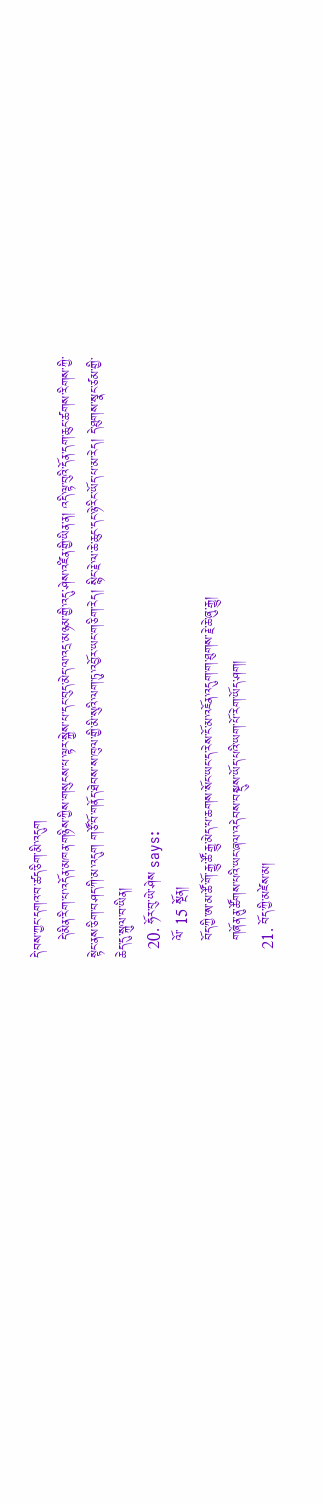དེ་བས་ཀྱང་དགའ་བ་ཚད་ཅིག་མི་འདུག
    དེ་མིན་རིག་པ་འདོན་མཁན་གཉིས་ཀྱིས་གསུངས་པ་ལྟར་སྐྱེས་པ་དང་བུད་མེད་ལ་འདྲ་མཉམ་གྱི་འདུ་ཤེས་འཛིན་གྱི་ཡིན་ན། འདི་ལྟ་བུའི་དོན་དག་ཆུང་ཚགས་རིགས་ཀྱི་སྟེང་ནས་ཅིག་བཤད་ཀི་མ་འདུག གཙོ་བོ་གནོད་ཐེབས་ས་ཁུལ་གྱི་མི་སུའི་ལག་ཏུ་འབྱོར་ཡང་གཅིག་རེད། སྙིང་རྗེ་ལ་ཆེ་ཆུང་དང་ཉེ་རིང་ཡོད་པ་མ་རེད། དེ་ཐུགས་སྣང་ཙམ་གྱི་ཆེད་དུ་སྐུལ་བ་ཡིན།
  20. ཧོར་བུ་ཡེ་ཤེས says:
    ལོ་ 15 སྔོན།
    བོད་ཀྱི་ཨ་མ་ཚོ་གོ་རྒྱུ་ཚོ་རྒྱུ་མེད་པ་ཆགས་སོང་ཡང་ད་རེས་ངོ་མ་འཇོན་འདུག་ག་ཐུགས་རྗེ་ཆེ་ཞུ་རྒྱུ།
    གཞོན་ནུ་ཚོགས་པའི་ཡང་ཞལ་འདེབས་བསྡུས་ཡོད་པའི་ཡག་པོ་རེག་ཡོད་ཤག།
  21. བོད་ཀྱི་མཛེས་མ།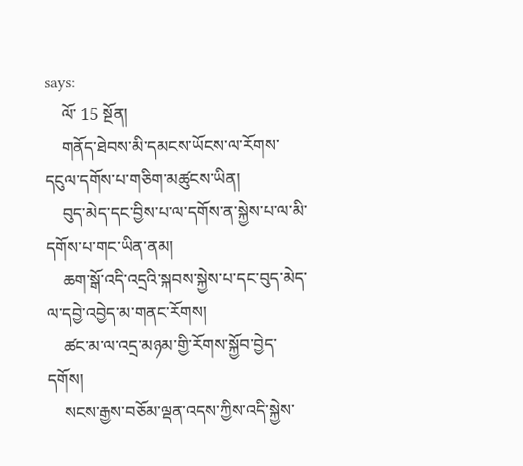says:
    ལོ་ 15 སྔོན།
    གནོད་ཐེབས་མི་དམངས་ཡོངས་ལ་རོགས་དངུལ་དགོས་པ་གཅིག་མཚུངས་ཡིན།
    བུད་མེད་དང་བྱིས་པ་ལ་དགོས་ན་སྐྱེས་པ་ལ་མི་དགོས་པ་གང་ཡིན་ནམ།
    ཆག་སྒོ་འདི་འདྲའི་སྐབས་སྐྱེས་པ་དང་བུད་མེད་ལ་དབྱེ་འབྱེད་མ་གནང་རོགས།
    ཚང་མ་ལ་འདྲ་མཉམ་གྱི་རོགས་སྐྱོབ་བྱེད་དགོས།
    སངས་རྒྱས་བཅོམ་ལྡན་འདས་ཀྱིས་འདི་སྐྱེས་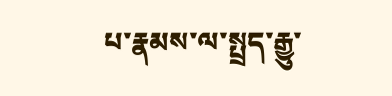པ་རྣམས་ལ་སྤྲད་རྒྱུ་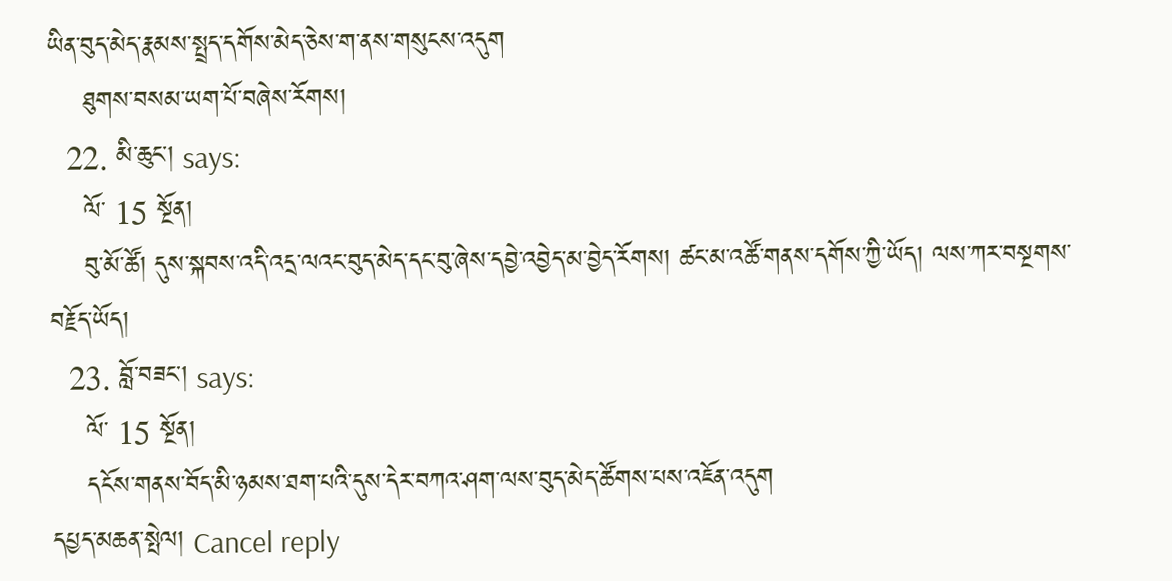ཡིན་བུད་མེད་རྣམས་སྤྲད་དགོས་མེད་ཅེས་ག་ནས་གསུངས་འདུག
    ཐུགས་བསམ་ཡག་པོ་བཞེས་རོགས།
  22. མི་ཆུང་། says:
    ལོ་ 15 སྔོན།
    བུ་མོ་ཚོ། དུས་སྐབས་འདི་འདྲ་ལའང་བུད་མེད་དང་བུ་ཞེས་དབྱེ་འབྱེད་མ་བྱེད་རོགས། ཚང་མ་འཚོ་གནས་དགོས་ཀྱི་ཡོད། ལས་ཀར་བསྔགས་བརྗོད་ཡོད།
  23. བློ་བཟང་། says:
    ལོ་ 15 སྔོན།
    དངོས་གནས་བོད་མི་ཉམས་ཐག་པའི་དུས་དེར་བཀའ་ཤག་ལས་བུད་མེད་ཚོགས་པས་འཇོན་འདུག
དཔྱད་མཆན་སྤེལ། Cancel reply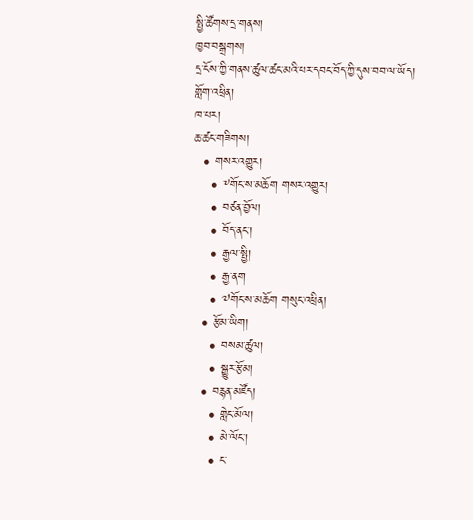སྤྱི་ཚོགས་དྲ་གནས།
ཁྱབ་བསྒྲགས།
དྲ་ངོས་ཀྱི་གནས་ཚུལ་ཚང་མའི་པར་དབང་བོད་ཀྱི་དུས་བབ་ལ་ཡོད།
གློག་འཕྲིན།
ཁ་པར།
ཆ་ཚང་གཟིགས།
  • གསར་འགྱུར།
    • ༸གོང་ས་མཆོག གསར་འགྱུར།
    • བཙན་བྱོལ།
    • བོད་ནང་།
    • རྒྱལ་སྤྱི།
    • རྒྱ་ནག
    • ༧གོང་ས་མཆོག གསུང་འཕྲིན།
  • རྩོམ་ཡིག།
    • བསམ་ཚུལ།
    • སྒྱུར་རྩོམ།
  • བརྙན་མཛོད།
    • གླེང་མོལ།
    • མེ་ལོང་།
    • ང་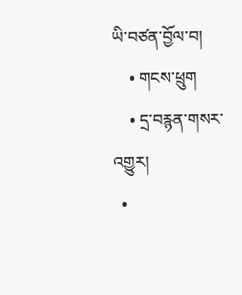ཡི་བཙན་བྱོལ་བ།
    • གངས་ཕྲུག
    • དྲ་བརྙན་གསར་འགྱུར།
  •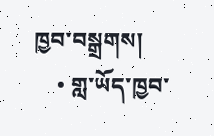ཁྱབ་བསྒྲགས།
    • གླ་ཡོད་ཁྱབ་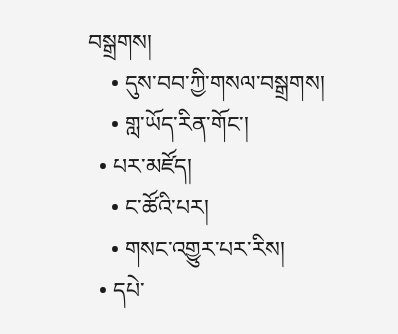བསྒྲགས།
    • དུས་བབ་ཀྱི་གསལ་བསྒྲགས།
    • གླ་ཡོད་རིན་གོང་།
  • པར་མཛོད།
    • ང་ཚོའི་པར།
    • གསང་འགྱུར་པར་རིས།
  • དཔེ་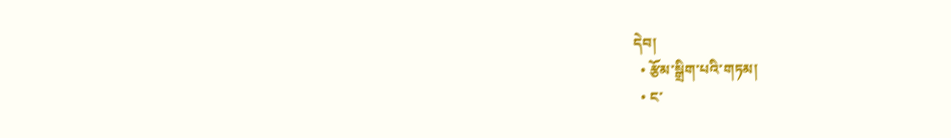དེབ།
  • རྩོམ་སྒྲིག་པའི་གཏམ།
  • ང་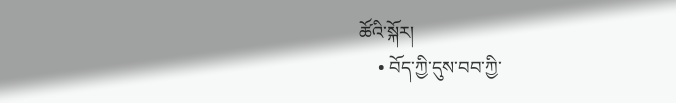ཚོའི་སྐོར།
    • བོད་ཀྱི་དུས་བབ་ཀྱི་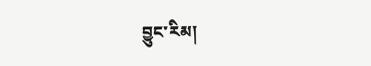བྱུང་རིམ།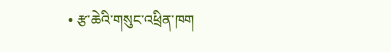• རྩ་ཆེའི་གསུང་འཕྲིན་ཁག